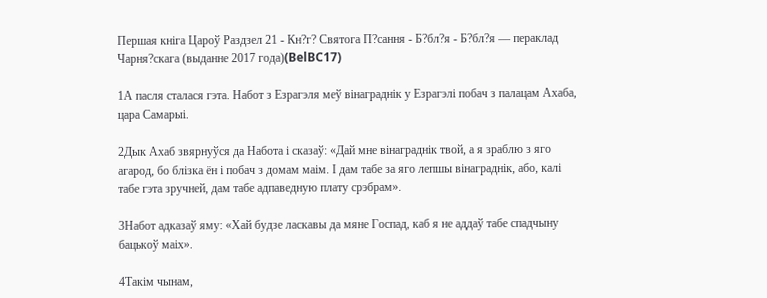Першая кніга Цароў Раздзел 21 - Кн?г? Святога П?сання - Б?бл?я - Б?бл?я — пераклад Чарня?скага (выданне 2017 года)(BelBC17)

1А пасля сталася гэта. Набот з Езрагэля меў вінаграднік у Езрагэлі побач з палацам Ахаба, цара Самарыі.

2Дык Ахаб звярнуўся да Набота і сказаў: «Дай мне вінаграднік твой, а я зраблю з яго агарод, бо блізка ён і побач з домам маім. І дам табе за яго лепшы вінаграднік, або, калі табе гэта зручней, дам табе адпаведную плату срэбрам».

3Набот адказаў яму: «Хай будзе ласкавы да мяне Госпад, каб я не аддаў табе спадчыну бацькоў маіх».

4Такім чынам,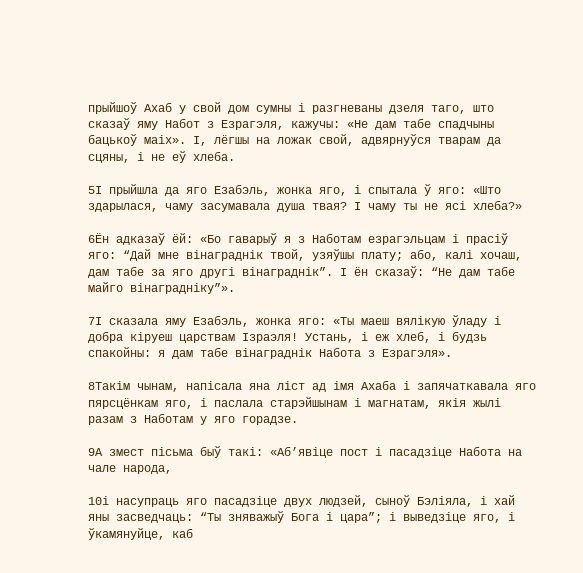прыйшоў Ахаб у свой дом сумны і разгневаны дзеля таго, што сказаў яму Набот з Езрагэля, кажучы: «Не дам табе спадчыны бацькоў маіх». І, лёгшы на ложак свой, адвярнуўся тварам да сцяны, і не еў хлеба.

5І прыйшла да яго Езабэль, жонка яго, і спытала ў яго: «Што здарылася, чаму засумавала душа твая? І чаму ты не ясі хлеба?»

6Ён адказаў ёй: «Бо гаварыў я з Наботам езрагэльцам і прасіў яго: “Дай мне вінаграднік твой, узяўшы плату; або, калі хочаш, дам табе за яго другі вінаграднік”. І ён сказаў: “Не дам табе майго вінаградніку”».

7І сказала яму Езабэль, жонка яго: «Ты маеш вялікую ўладу і добра кіруеш царствам Ізраэля! Устань, і еж хлеб, і будзь спакойны: я дам табе вінаграднік Набота з Езрагэля».

8Такім чынам, напісала яна ліст ад імя Ахаба і запячаткавала яго пярсцёнкам яго, і паслала старэйшынам і магнатам, якія жылі разам з Наботам у яго горадзе.

9А змест пісьма быў такі: «Аб’явіце пост і пасадзіце Набота на чале народа,

10і насупраць яго пасадзіце двух людзей, сыноў Бэліяла, і хай яны засведчаць: “Ты зняважыў Бога і цара”; і выведзіце яго, і ўкамянуйце, каб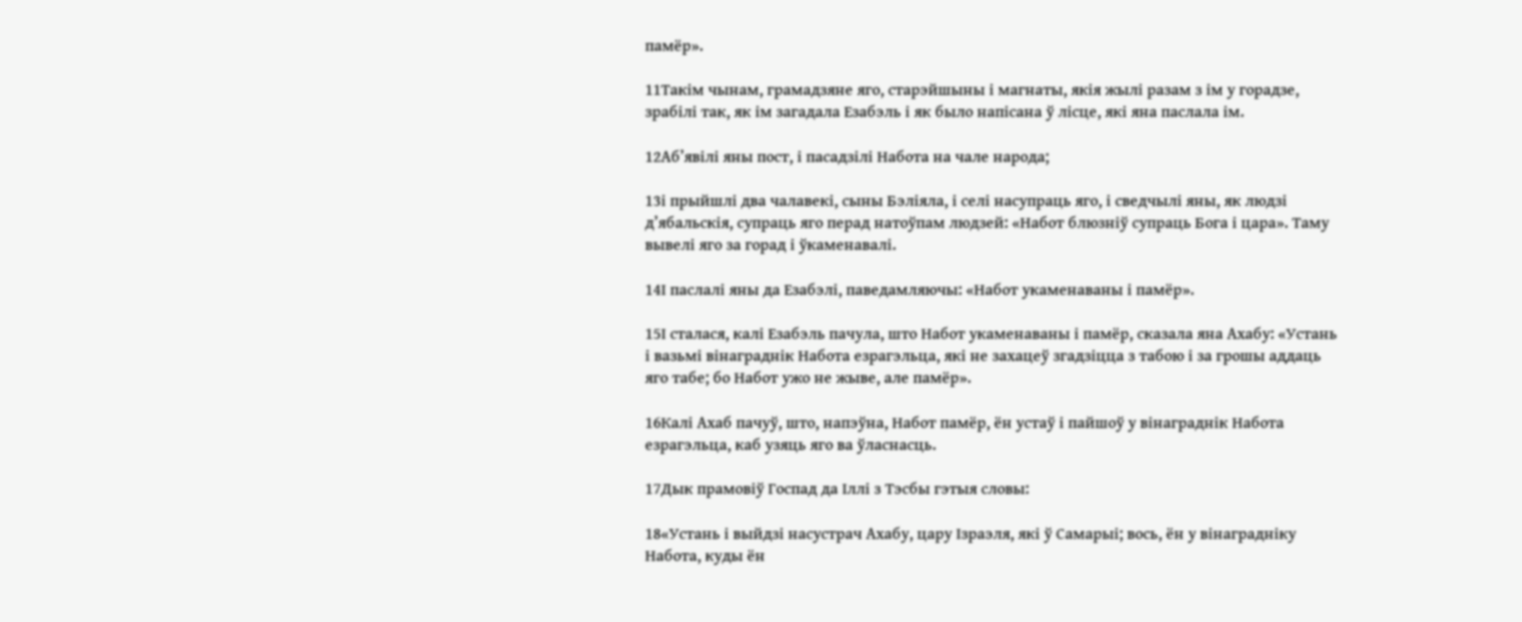памёр».

11Такім чынам, грамадзяне яго, старэйшыны і магнаты, якія жылі разам з ім у горадзе, зрабілі так, як ім загадала Езабэль і як было напісана ў лісце, які яна паслала ім.

12Аб’явілі яны пост, і пасадзілі Набота на чале народа;

13і прыйшлі два чалавекі, сыны Бэліяла, і селі насупраць яго, і сведчылі яны, як людзі д’ябальскія, супраць яго перад натоўпам людзей: «Набот блюзніў супраць Бога і цара». Таму вывелі яго за горад і ўкаменавалі.

14І паслалі яны да Езабэлі, паведамляючы: «Набот укаменаваны і памёр».

15І сталася, калі Езабэль пачула, што Набот укаменаваны і памёр, сказала яна Ахабу: «Устань і вазьмі вінаграднік Набота езрагэльца, які не захацеў згадзіцца з табою і за грошы аддаць яго табе; бо Набот ужо не жыве, але памёр».

16Калі Ахаб пачуў, што, напэўна, Набот памёр, ён устаў і пайшоў у вінаграднік Набота езрагэльца, каб узяць яго ва ўласнасць.

17Дык прамовіў Госпад да Іллі з Тэсбы гэтыя словы:

18«Устань і выйдзі насустрач Ахабу, цару Ізраэля, які ў Самарыі; вось, ён у вінаградніку Набота, куды ён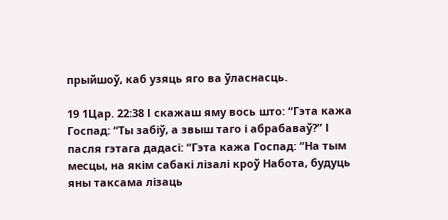прыйшоў, каб узяць яго ва ўласнасць.

19 1Цар. 22:38 І скажаш яму вось што: “Гэта кажа Госпад: “Ты забіў, а звыш таго і абрабаваў?” І пасля гэтага дадасі: “Гэта кажа Госпад: “На тым месцы, на якім сабакі лізалі кроў Набота, будуць яны таксама лізаць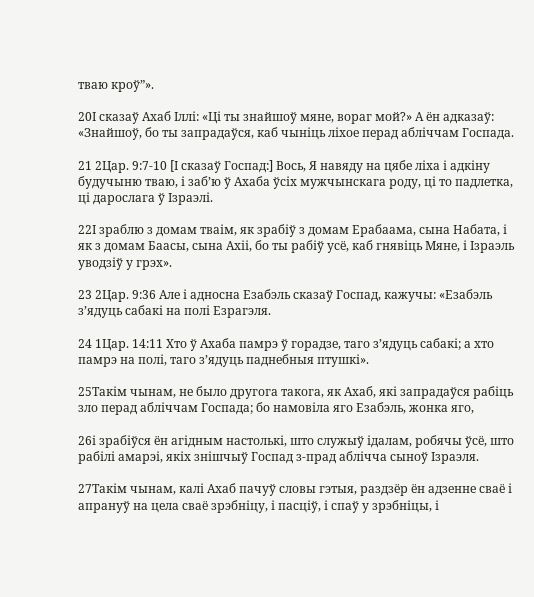тваю кроў”».

20І сказаў Ахаб Іллі: «Ці ты знайшоў мяне, вораг мой?» А ён адказаў: «Знайшоў, бо ты запрадаўся, каб чыніць ліхое перад абліччам Госпада.

21 2Цар. 9:7-10 [І сказаў Госпад:] Вось, Я навяду на цябе ліха і адкіну будучыню тваю, і заб’ю ў Ахаба ўсіх мужчынскага роду, ці то падлетка, ці дарослага ў Ізраэлі.

22І зраблю з домам тваім, як зрабіў з домам Ерабаама, сына Набата, і як з домам Баасы, сына Ахіі, бо ты рабіў усё, каб гнявіць Мяне, і Ізраэль уводзіў у грэх».

23 2Цар. 9:36 Але і адносна Езабэль сказаў Госпад, кажучы: «Езабэль з’ядуць сабакі на полі Езрагэля.

24 1Цар. 14:11 Хто ў Ахаба памрэ ў горадзе, таго з’ядуць сабакі; а хто памрэ на полі, таго з’ядуць паднебныя птушкі».

25Такім чынам, не было другога такога, як Ахаб, які запрадаўся рабіць зло перад абліччам Госпада; бо намовіла яго Езабэль, жонка яго,

26і зрабіўся ён агідным настолькі, што служыў ідалам, робячы ўсё, што рабілі амарэі, якіх знішчыў Госпад з-прад аблічча сыноў Ізраэля.

27Такім чынам, калі Ахаб пачуў словы гэтыя, раздзёр ён адзенне сваё і апрануў на цела сваё зрэбніцу, і пасціў, і спаў у зрэбніцы, і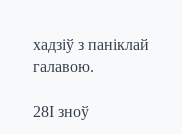хадзіў з паніклай галавою.

28І зноў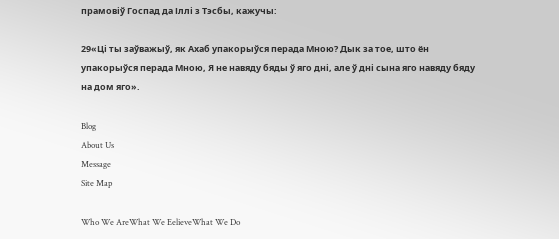прамовіў Госпад да Іллі з Тэсбы, кажучы:

29«Ці ты заўважыў, як Ахаб упакорыўся перада Мною? Дык за тое, што ён упакорыўся перада Мною, Я не навяду бяды ў яго дні, але ў дні сына яго навяду бяду на дом яго».

Blog
About Us
Message
Site Map

Who We AreWhat We EelieveWhat We Do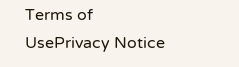Terms of UsePrivacy Notice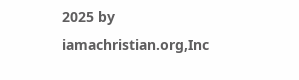2025 by iamachristian.org,Inc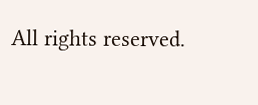All rights reserved.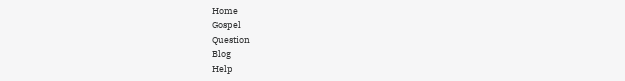Home
Gospel
Question
Blog
Help